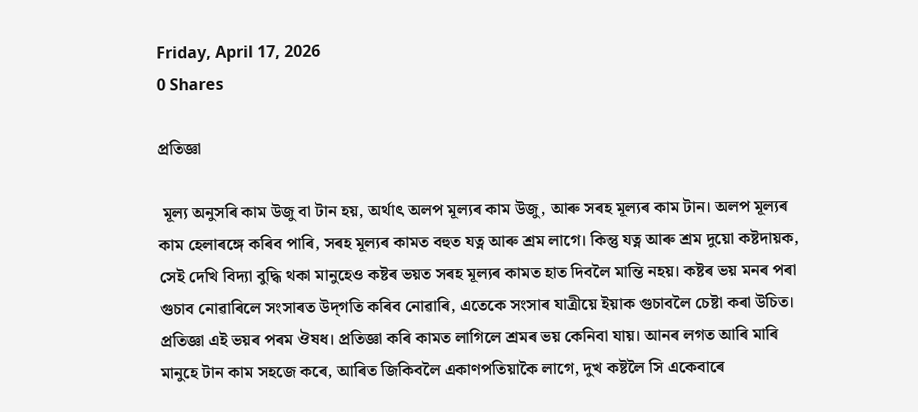Friday, April 17, 2026
0 Shares

প্ৰতিজ্ঞা

 মূল্য অনুসৰি কাম উজু বা টান হয়, অৰ্থাৎ অলপ মূল্যৰ কাম উজু, আৰু সৰহ মূল্যৰ কাম টান। অলপ মূল্যৰ কাম হেলাৰঙ্গে কৰিব পাৰি, সৰহ মূল্যৰ কামত বহুত যত্ন আৰু শ্ৰম লাগে। কিন্তু যত্ন আৰু শ্ৰম দুয়ো কষ্টদায়ক, সেই দেখি বিদ্যা বুদ্ধি থকা মানুহেও কষ্টৰ ভয়ত সৰহ মূল্যৰ কামত হাত দিবলৈ মান্তি নহয়। কষ্টৰ ভয় মনৰ পৰা গুচাব নোৱাৰিলে সংসাৰত উদ্‌গতি কৰিব নোৱাৰি, এতেকে সংসাৰ যাত্ৰীয়ে ইয়াক গুচাবলৈ চেষ্টা কৰা উচিত। প্ৰতিজ্ঞা এই ভয়ৰ পৰম ঔষধ। প্ৰতিজ্ঞা কৰি কামত লাগিলে শ্ৰমৰ ভয় কেনিবা যায়। আনৰ লগত আৰি মাৰি মানুহে টান কাম সহজে কৰে, আৰিত জিকিবলৈ একাণপতিয়াকৈ লাগে, দুখ কষ্টলৈ সি একেবাৰে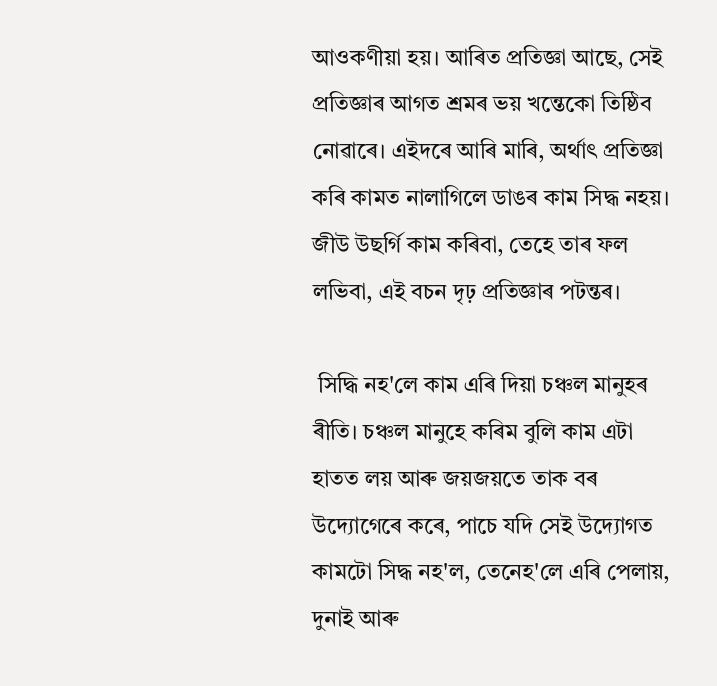আওকণীয়া হয়। আৰিত প্ৰতিজ্ঞা আছে, সেই প্ৰতিজ্ঞাৰ আগত শ্ৰমৰ ভয় খন্তেকো তিষ্ঠিব নোৱাৰে। এইদৰে আৰি মাৰি, অৰ্থাৎ প্ৰতিজ্ঞা কৰি কামত নালাগিলে ডাঙৰ কাম সিদ্ধ নহয়। জীউ উছৰ্গি কাম কৰিবা, তেহে তাৰ ফল লভিবা, এই বচন দৃঢ় প্ৰতিজ্ঞাৰ পটন্তৰ।

 সিদ্ধি নহ'লে কাম এৰি দিয়া চঞ্চল মানুহৰ ৰীতি। চঞ্চল মানুহে কৰিম বুলি কাম এটা হাতত লয় আৰু জয়জয়তে তাক বৰ উদ্যোগেৰে কৰে, পাচে যদি সেই উদ্যোগত কামটো সিদ্ধ নহ'ল, তেনেহ'লে এৰি পেলায়, দুনাই আৰু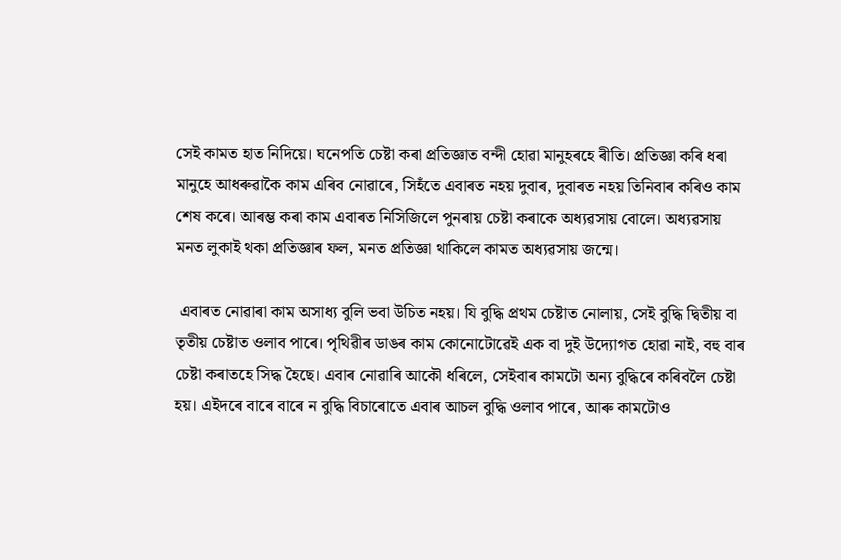সেই কামত হাত নিদিয়ে। ঘনেপতি চেষ্টা কৰা প্ৰতিজ্ঞাত বন্দী হোৱা মানুহৰহে ৰীতি। প্ৰতিজ্ঞা কৰি ধৰা মানুহে আধৰুৱাকৈ কাম এৰিব নোৱাৰে, সিহঁতে এবাৰত নহয় দুবাৰ, দুবাৰত নহয় তিনিবাৰ কৰিও কাম শেষ কৰে। আৰম্ভ কৰা কাম এবাৰত নিসিজিলে পুনৰায় চেষ্টা কৰাকে অধ্যৱসায় বোলে। অধ্যৱসায় মনত লুকাই থকা প্ৰতিজ্ঞাৰ ফল, মনত প্ৰতিজ্ঞা থাকিলে কামত অধ্যৱসায় জন্মে।

 এবাৰত নোৱাৰা কাম অসাধ্য বুলি ভবা উচিত নহয়। যি বুদ্ধি প্ৰথম চেষ্টাত নোলায়, সেই বুদ্ধি দ্বিতীয় বা তৃতীয় চেষ্টাত ওলাব পাৰে। পৃথিৱীৰ ডাঙৰ কাম কোনোটোৱেই এক বা দুই উদ্যোগত হোৱা নাই, বহু বাৰ চেষ্টা কৰাতহে সিদ্ধ হৈছে। এবাৰ নোৱাৰি আকৌ ধৰিলে, সেইবাৰ কামটো অন্য বুদ্ধিৰে কৰিবলৈ চেষ্টা হয়। এইদৰে বাৰে বাৰে ন বুদ্ধি বিচাৰোতে এবাৰ আচল বুদ্ধি ওলাব পাৰে, আৰু কামটোও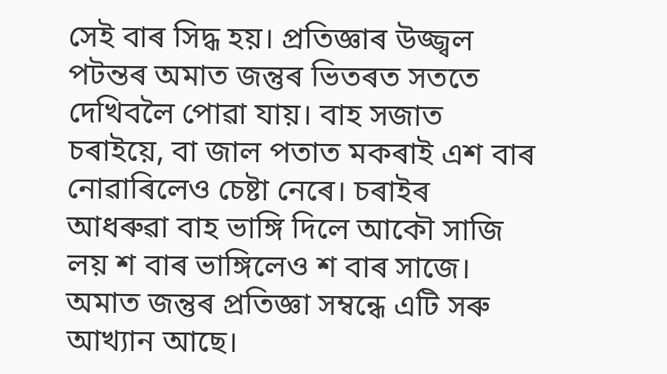সেই বাৰ সিদ্ধ হয়। প্ৰতিজ্ঞাৰ উজ্জ্বল পটন্তৰ অমাত জন্তুৰ ভিতৰত সততে দেখিবলৈ পোৱা যায়। বাহ সজাত চৰাইয়ে, বা জাল পতাত মকৰাই এশ বাৰ নোৱাৰিলেও চেষ্টা নেৰে। চৰাইৰ আধৰুৱা বাহ ভাঙ্গি দিলে আকৌ সাজি লয় শ বাৰ ভাঙ্গিলেও শ বাৰ সাজে। অমাত জন্তুৰ প্ৰতিজ্ঞা সম্বন্ধে এটি সৰু আখ্যান আছে।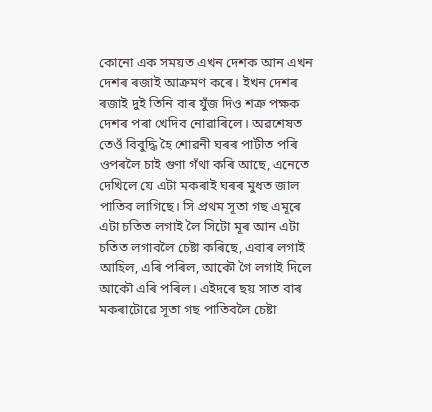কোনো এক সময়ত এখন দেশক আন এখন দেশৰ ৰজাই আক্ৰমণ কৰে। ইখন দেশৰ ৰজাই দুই তিনি বাৰ যুঁজ দিও শত্ৰু পক্ষক দেশৰ পৰা খেদিব নোৱাৰিলে। অৱশেষত তেওঁ বিবুদ্ধি হৈ শোৱনী ঘৰৰ পাটীত পৰি ওপৰলৈ চাই গুণা গঁথা কৰি আছে, এনেতে দেখিলে যে এটা মকৰাই ঘৰৰ মুধত জাল পাতিব লাগিছে। সি প্ৰথম সূতা গছ এমূৰে এটা চতিত লগাই লৈ সিটো মূৰ আন এটা চতিত লগাবলৈ চেষ্টা কৰিছে, এবাৰ লগাই আহিল, এৰি পৰিল, আকৌ গৈ লগাই দিলে আকৌ এৰি পৰিল। এইদৰে ছয় সাত বাৰ মকৰাটোৱে সূতা গছ পাতিবলৈ চেষ্টা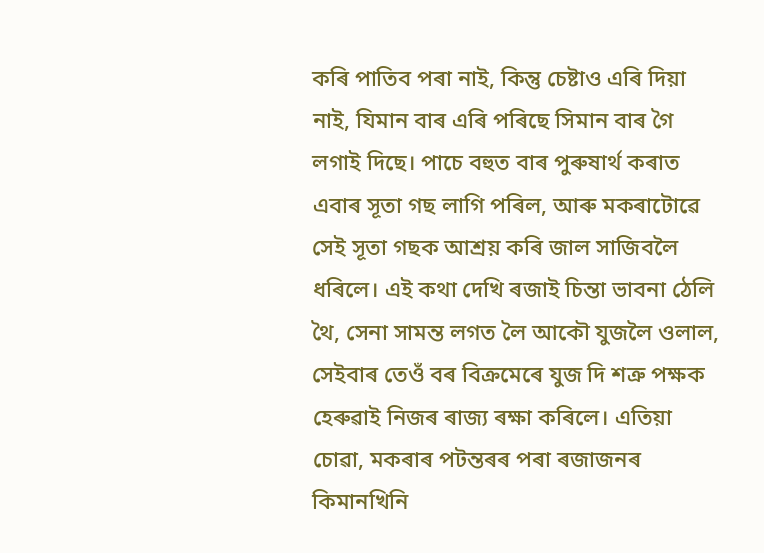কৰি পাতিব পৰা নাই, কিন্তু চেষ্টাও এৰি দিয়া নাই, যিমান বাৰ এৰি পৰিছে সিমান বাৰ গৈ লগাই দিছে। পাচে বহুত বাৰ পুৰুষাৰ্থ কৰাত এবাৰ সূতা গছ লাগি পৰিল, আৰু মকৰাটোৱে সেই সূতা গছক আশ্ৰয় কৰি জাল সাজিবলৈ ধৰিলে। এই কথা দেখি ৰজাই চিন্তা ভাবনা ঠেলি থৈ, সেনা সামন্ত লগত লৈ আকৌ যুজলৈ ওলাল, সেইবাৰ তেওঁ বৰ বিক্ৰমেৰে যুজ দি শত্ৰু পক্ষক হেৰুৱাই নিজৰ ৰাজ্য ৰক্ষা কৰিলে। এতিয়া চোৱা, মকৰাৰ পটন্তৰৰ পৰা ৰজাজনৰ কিমানখিনি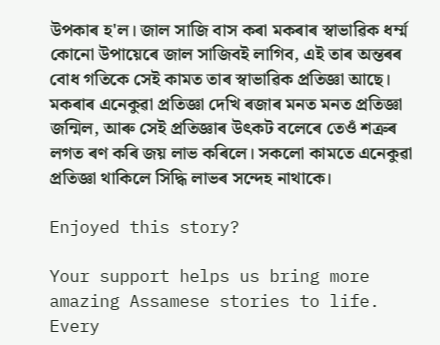উপকাৰ হ'ল। জাল সাজি বাস কৰা মকৰাৰ স্বাভাৱিক ধৰ্ম্ম কোনো উপায়েৰে জাল সাজিবই লাগিব, এই তাৰ অন্তৰৰ বোধ গতিকে সেই কামত তাৰ স্বাভাৱিক প্ৰতিজ্ঞা আছে। মকৰাৰ এনেকুৱা প্ৰতিজ্ঞা দেখি ৰজাৰ মনত মনত প্ৰতিজ্ঞা জন্মিল, আৰু সেই প্ৰতিজ্ঞাৰ উৎকট বলেৰে তেওঁ শত্ৰুৰ লগত ৰণ কৰি জয় লাভ কৰিলে। সকলো কামতে এনেকুৱা প্ৰতিজ্ঞা থাকিলে সিদ্ধি লাভৰ সন্দেহ নাথাকে।

Enjoyed this story?

Your support helps us bring more amazing Assamese stories to life. Every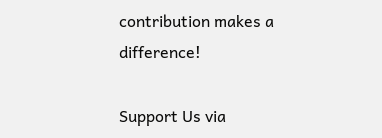contribution makes a difference!

Support Us via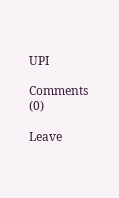UPI

Comments (0)

Leave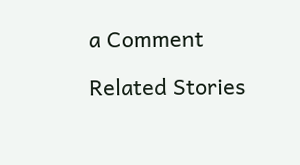a Comment

Related Stories